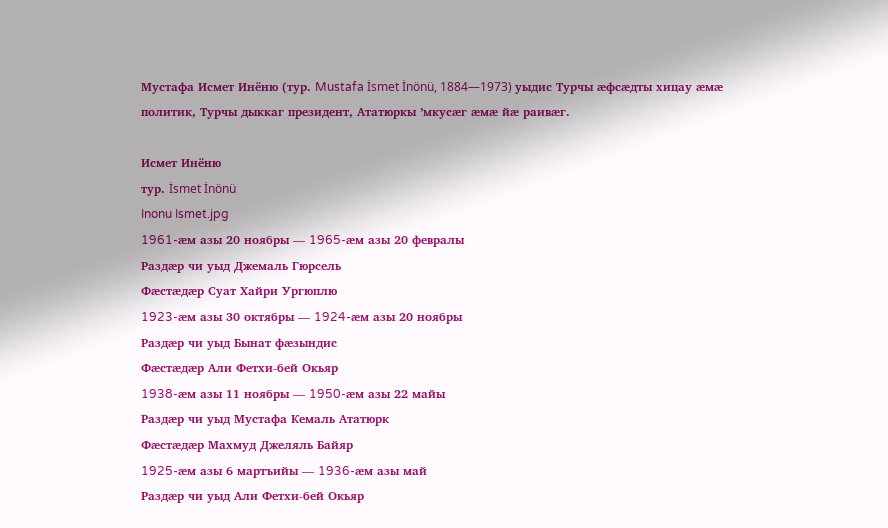Мустафа Исмет Инёню (тур. Mustafa İsmet İnönü, 1884—1973) уыдис Турчы æфсæдты хицау æмæ политик, Турчы дыккаг президент, Ататюркы ’мкусæг æмæ йæ раивæг.

Исмет Инёню
тур. İsmet İnönü
Inonu Ismet.jpg
1961-æм азы 20 ноябры — 1965-æм азы 20 февралы
Раздæр чи уыд Джемаль Гюрсель
Фæстæдæр Суат Хайри Ургюплю
1923-æм азы 30 октябры — 1924-æм азы 20 ноябры
Раздæр чи уыд Бынат фæзындис
Фæстæдæр Али Фетхи-бей Окьяр
1938-æм азы 11 ноябры — 1950-æм азы 22 майы
Раздæр чи уыд Мустафа Кемаль Ататюрк
Фæстæдæр Махмуд Джеляль Байяр
1925-æм азы 6 мартъийы — 1936-æм азы май
Раздæр чи уыд Али Фетхи-бей Окьяр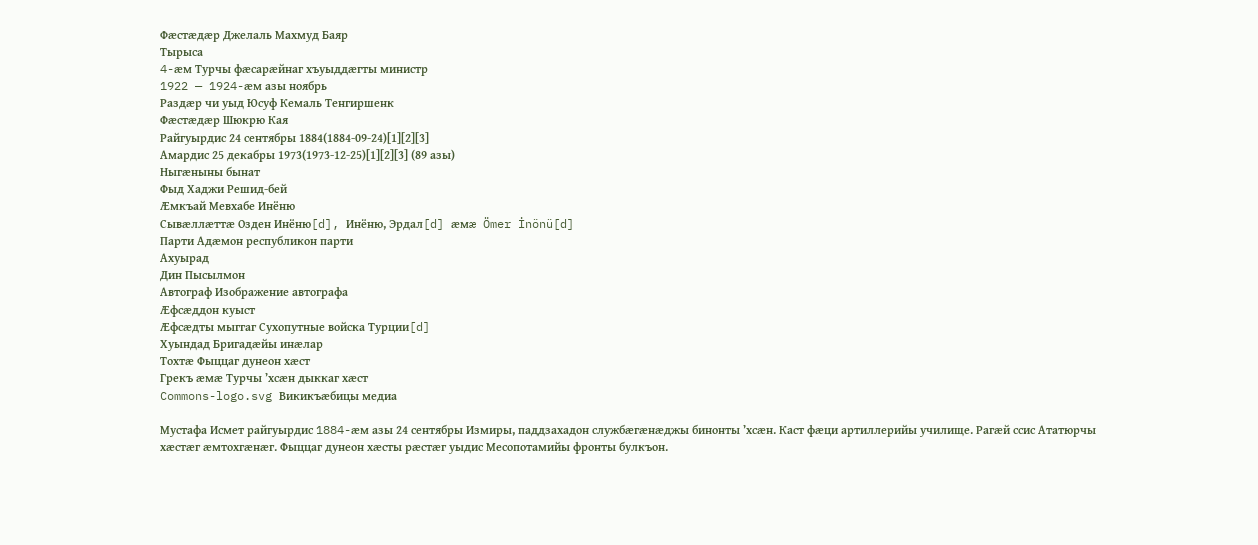Фæстæдæр Джелаль Махмуд Баяр
Тырыса
4-æм Турчы фæсарæйнаг хъуыддæгты министр
1922 — 1924-æм азы ноябрь
Раздæр чи уыд Юсуф Кемаль Тенгиршенк
Фæстæдæр Шюкрю Кая
Райгуырдис 24 сентябры 1884(1884-09-24)[1][2][3]
Амардис 25 декабры 1973(1973-12-25)[1][2][3] (89 азы)
Ныгæныны бынат
Фыд Хаджи Решид-бей
Æмкъай Мевхабе Инёню
Сывæллæттæ Озден Инёню[d], Инёню, Эрдал[d] æмæ Ömer İnönü[d]
Парти Адæмон республикон парти
Ахуырад
Дин Пысылмон
Автограф Изображение автографа
Æфсæддон куыст
Æфсæдты мыггаг Сухопутные войска Турции[d]
Хуындад Бригадæйы инæлар
Тохтæ Фыццаг дунеон хæст
Грекъ æмæ Турчы ’хсæн дыккаг хæст
Commons-logo.svg Викикъæбицы медиа

Мустафа Исмет райгуырдис 1884-æм азы 24 сентябры Измиры, паддзахадон службæгæнæджы бинонты ’хсæн. Каст фæци артиллерийы училище. Рагæй ссис Ататюрчы хæстæг æмтохгæнæг. Фыццаг дунеон хæсты рæстæг уыдис Месопотамийы фронты булкъон.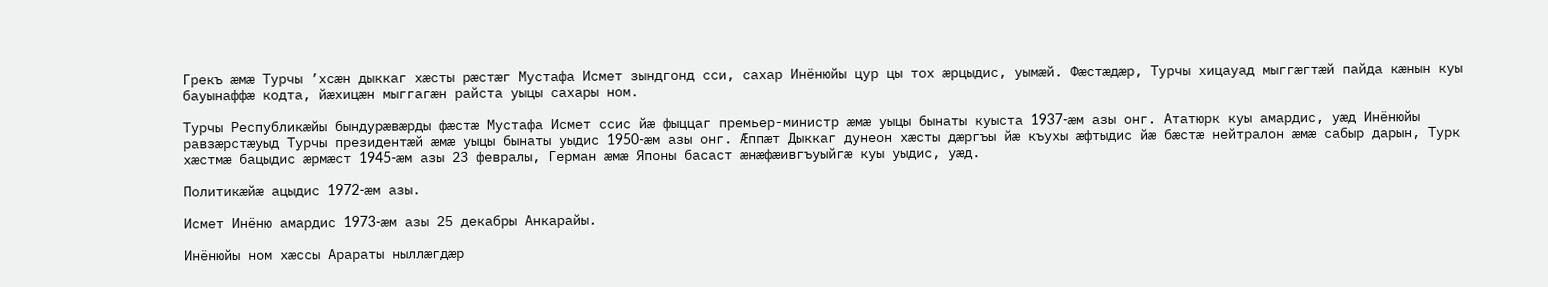Грекъ æмæ Турчы ’хсæн дыккаг хæсты рæстæг Мустафа Исмет зындгонд сси, сахар Инёнюйы цур цы тох æрцыдис, уымæй. Фæстæдæр, Турчы хицауад мыггæгтæй пайда кæнын куы бауынаффæ кодта, йæхицæн мыггагæн райста уыцы сахары ном.

Турчы Республикæйы бындурæвæрды фæстæ Мустафа Исмет ссис йæ фыццаг премьер-министр æмæ уыцы бынаты куыста 1937-æм азы онг. Ататюрк куы амардис, уæд Инёнюйы равзæрстæуыд Турчы президентæй æмæ уыцы бынаты уыдис 1950-æм азы онг. Æппæт Дыккаг дунеон хæсты дæргъы йæ къухы æфтыдис йæ бæстæ нейтралон æмæ сабыр дарын, Турк хæстмæ бацыдис æрмæст 1945-æм азы 23 февралы, Герман æмæ Японы басаст æнæфæивгъуыйгæ куы уыдис, уæд.

Политикæйæ ацыдис 1972-æм азы.

Исмет Инёню амардис 1973-æм азы 25 декабры Анкарайы.

Инёнюйы ном хæссы Арараты ныллæгдæр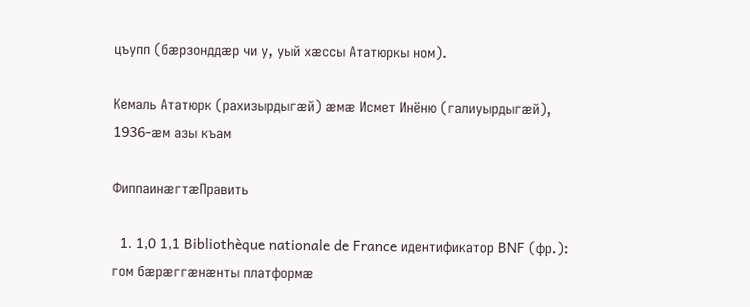цъупп (бæрзонддæр чи у, уый хæссы Ататюркы ном).

Кемаль Ататюрк (рахизырдыгæй) æмæ Исмет Инёню (галиуырдыгæй), 1936-æм азы къам

ФиппаинæгтæПравить

  1. 1,0 1,1 Bibliothèque nationale de France идентификатор BNF (фр.): гом бæрæггæнæнты платформæ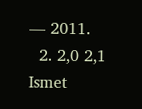— 2011.
  2. 2,0 2,1 Ismet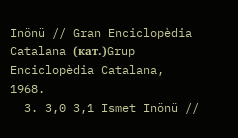Inönü // Gran Enciclopèdia Catalana (кат.)Grup Enciclopèdia Catalana, 1968.
  3. 3,0 3,1 Ismet Inönü //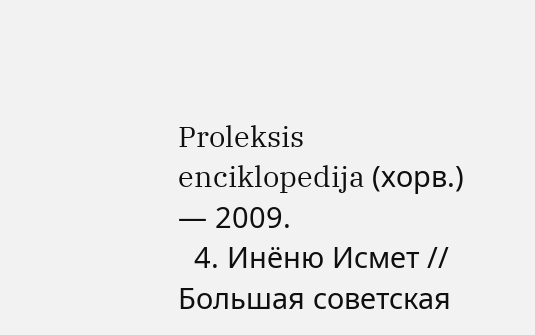Proleksis enciklopedija (хорв.) — 2009.
  4. Инёню Исмет // Большая советская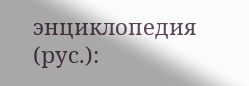энциклопедия (рус.):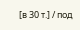[в 30 т.] / под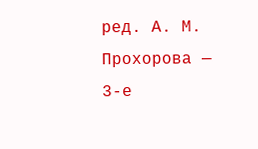ред. А. М. Прохорова — 3-е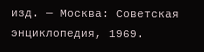изд. — Москва: Советская энциклопедия, 1969.